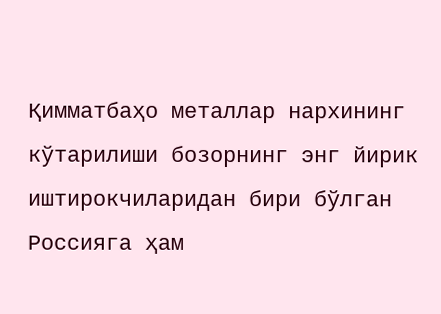Қимматбаҳо металлар нархининг кўтарилиши бозорнинг энг йирик иштирокчиларидан бири бўлган Россияга ҳам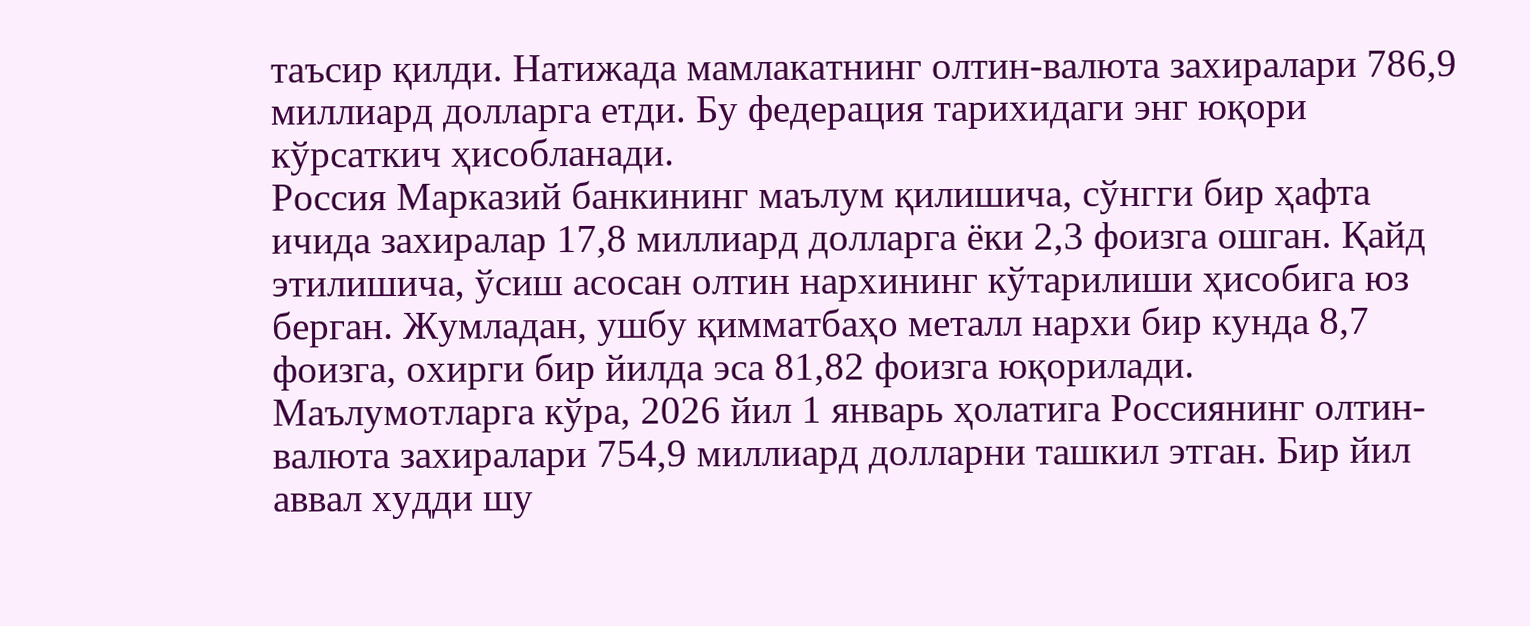таъсир қилди. Натижада мамлакатнинг олтин-валюта захиралари 786,9 миллиард долларга етди. Бу федерация тарихидаги энг юқори кўрсаткич ҳисобланади.
Россия Марказий банкининг маълум қилишича, сўнгги бир ҳафта ичида захиралар 17,8 миллиард долларга ёки 2,3 фоизга ошган. Қайд этилишича, ўсиш асосан олтин нархининг кўтарилиши ҳисобига юз берган. Жумладан, ушбу қимматбаҳо металл нархи бир кунда 8,7 фоизга, охирги бир йилда эса 81,82 фоизга юқорилади.
Маълумотларга кўра, 2026 йил 1 январь ҳолатига Россиянинг олтин-валюта захиралари 754,9 миллиард долларни ташкил этган. Бир йил аввал худди шу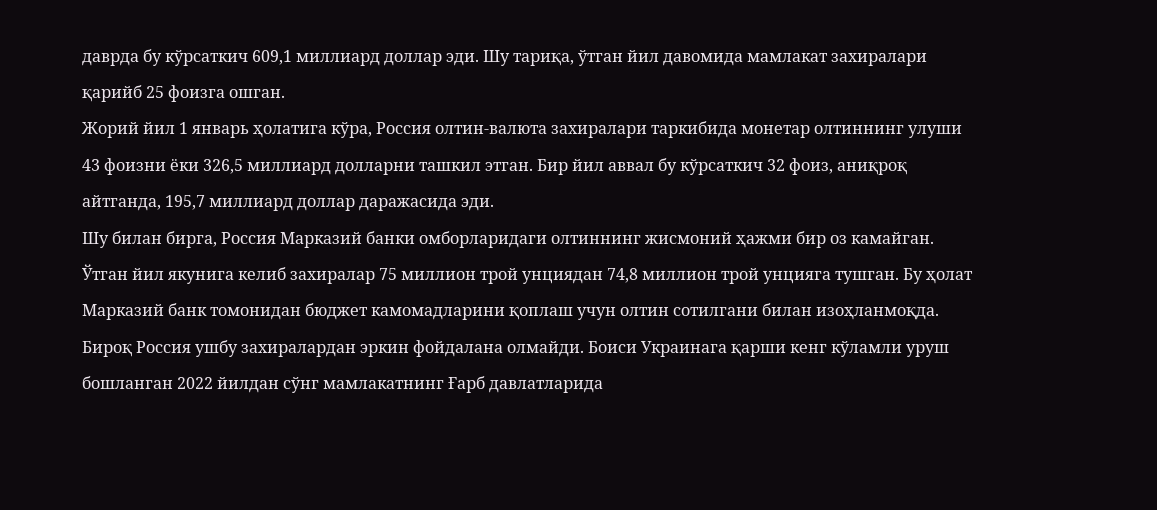даврда бу кўрсаткич 609,1 миллиард доллар эди. Шу тариқа, ўтган йил давомида мамлакат захиралари қарийб 25 фоизга ошган.
Жорий йил 1 январь ҳолатига кўра, Россия олтин-валюта захиралари таркибида монетар олтиннинг улуши 43 фоизни ёки 326,5 миллиард долларни ташкил этган. Бир йил аввал бу кўрсаткич 32 фоиз, аниқроқ айтганда, 195,7 миллиард доллар даражасида эди.
Шу билан бирга, Россия Марказий банки омборларидаги олтиннинг жисмоний ҳажми бир оз камайган. Ўтган йил якунига келиб захиралар 75 миллион трой унциядан 74,8 миллион трой унцияга тушган. Бу ҳолат Марказий банк томонидан бюджет камомадларини қоплаш учун олтин сотилгани билан изоҳланмоқда.
Бироқ Россия ушбу захиралардан эркин фойдалана олмайди. Боиси Украинага қарши кенг кўламли уруш бошланган 2022 йилдан сўнг мамлакатнинг Ғарб давлатларида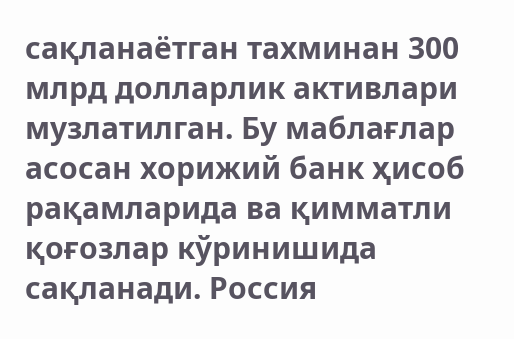сақланаётган тахминан 300 млрд долларлик активлари музлатилган. Бу маблағлар асосан хорижий банк ҳисоб рақамларида ва қимматли қоғозлар кўринишида сақланади. Россия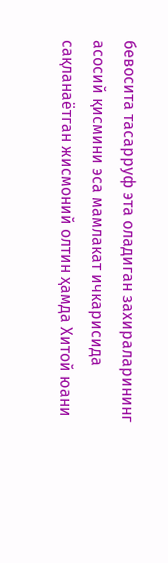бевосита тасарруф эта оладиган захираларининг асосий қисмини эса мамлакат ичкарисида сақланаётган жисмоний олтин ҳамда Хитой юани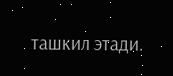ташкил этади.